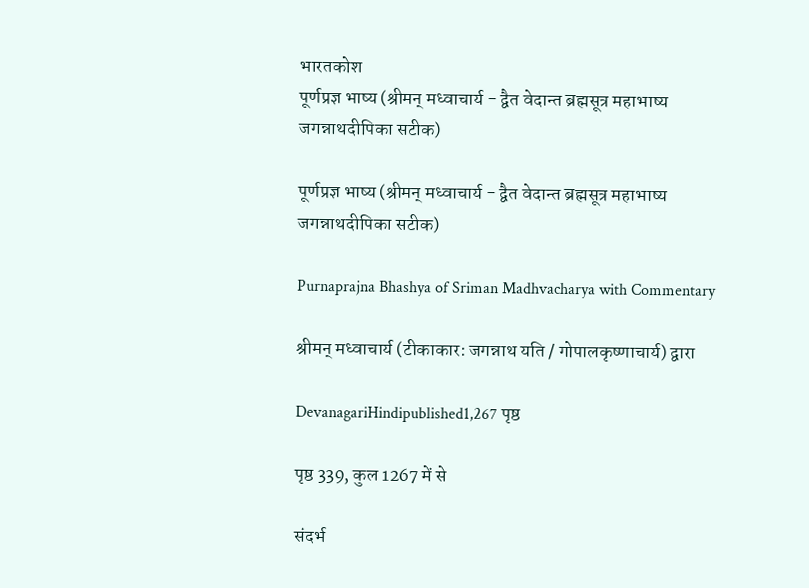भारतकोश
पूर्णप्रज्ञ भाष्य (श्रीमन् मध्वाचार्य - द्वैत वेदान्त ब्रह्मसूत्र महाभाष्य जगन्नाथदीपिका सटीक)

पूर्णप्रज्ञ भाष्य (श्रीमन् मध्वाचार्य - द्वैत वेदान्त ब्रह्मसूत्र महाभाष्य जगन्नाथदीपिका सटीक)

Purnaprajna Bhashya of Sriman Madhvacharya with Commentary

श्रीमन् मध्वाचार्य (टीकाकार: जगन्नाथ यति / गोपालकृष्णाचार्य) द्वारा

DevanagariHindipublished1,267 पृष्ठ

पृष्ठ 339, कुल 1267 में से

संदर्भ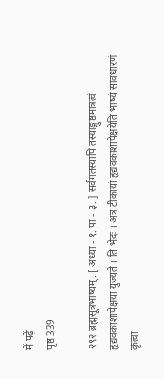में पढ़ें
पृष्ठ 339

२९२ ब्रह्मसूत्रभाष्यम्. [ अध्या - १. पा - ३. ] सर्वगतस्यापि तस्याङ्गुष्ठमात्रत्वं हृद्यवकाशापेक्षया युज्यते । ति भेदः । अत्र टीकायां हृद्यवकाशापेक्षयेति भाष्यं सावधारणं कृत्वा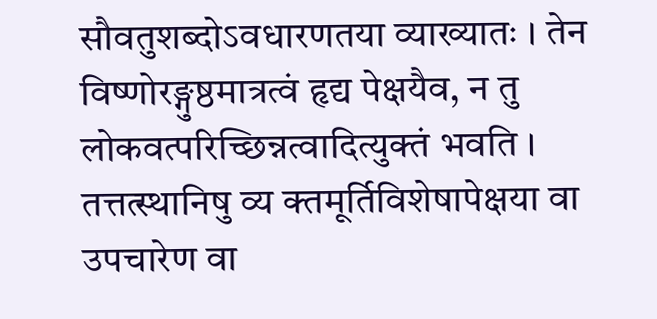सौवतुशब्दोऽवधारणतया व्याख्यातः । तेन विष्णोरङ्गुष्ठमात्रत्वं हृद्य पेक्षयैव, न तु लोकवत्परिच्छिन्नत्वादित्युक्तं भवति । तत्तत्स्थानिषु व्य क्तमूर्तिविशेषापेक्षया वा उपचारेण वा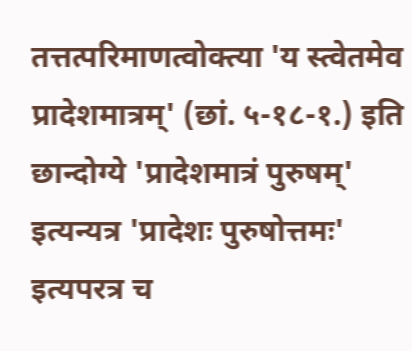तत्तत्परिमाणत्वोक्त्या 'य स्त्वेतमेव प्रादेशमात्रम्' (छां. ५-१८-१.) इति छान्दोग्ये 'प्रादेशमात्रं पुरुषम्' इत्यन्यत्र 'प्रादेशः पुरुषोत्तमः' इत्यपरत्र च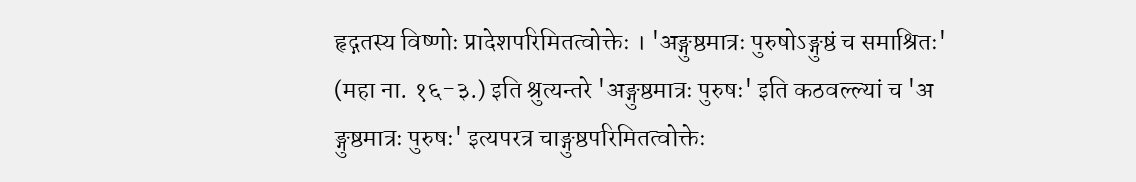हृद्गतस्य विष्णोः प्रादेशपरिमितत्वोक्तेः । 'अङ्गुष्ठमात्रः पुरुषोऽङ्गुष्ठं च समाश्रितः' (महा ना. १६-३.) इति श्रुत्यन्तरे 'अङ्गुष्ठमात्रः पुरुषः' इति कठवल्ल्यां च 'अ ङ्गुष्ठमात्रः पुरुषः' इत्यपरत्र चाङ्गुष्ठपरिमितत्वोक्तेः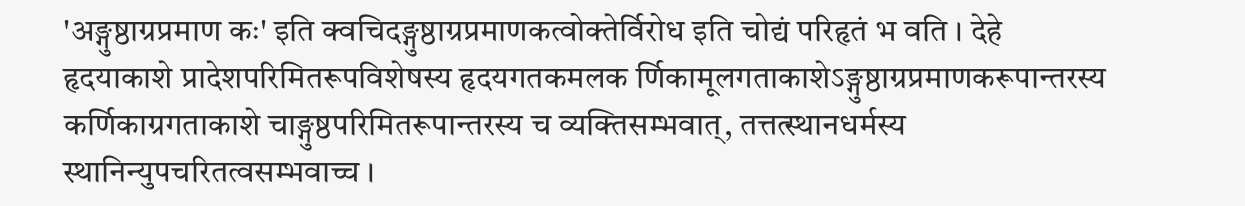'अङ्गुष्ठाग्रप्रमाण कः' इति क्वचिदङ्गुष्ठाग्रप्रमाणकत्वोक्तेर्विरोध इति चोद्यं परिहृतं भ वति । देहे हृदयाकाशे प्रादेशपरिमितरूपविशेषस्य हृदयगतकमलक र्णिकामूलगताकाशेऽङ्गुष्ठाग्रप्रमाणकरूपान्तरस्य कर्णिकाग्रगताकाशे चाङ्गुष्ठपरिमितरूपान्तरस्य च व्यक्तिसम्भवात्, तत्तत्स्थानधर्मस्य स्थानिन्युपचरितत्वसम्भवाच्च ।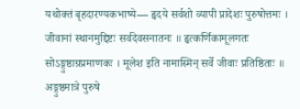यथोक्तं बृहदारण्यकभाष्ये— हृदये सर्वशो व्यापी प्रादेशः पुरुषोत्तमः । जीवानां स्थानमुद्दिष्टः सर्वदेवसनातनः ॥ हृत्कर्णिकामूलगतः सोऽङ्गुष्ठाग्रप्रमाणकः । मूलेश इति नामास्मिन् सर्वे जीवाः प्रतिष्ठिताः ॥ अङ्गुष्ठमात्रे पुरुषे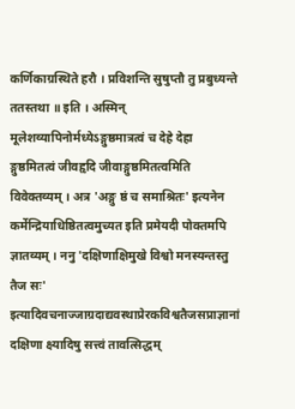कर्णिकाग्रस्थिते हरौ । प्रविशन्ति सुषुप्तौ तु प्रबुध्यन्ते ततस्तथा ॥ इति । अस्मिन् मूलेशव्यापिनोर्मध्येऽङ्गुष्ठमात्रत्वं च देहे देहा ङ्गुष्ठमितत्वं जीवहृदि जीवाङ्गुष्ठमितत्वमिति विवेक्तव्यम् । अत्र 'अङ्गु ष्ठं च समाश्रितः' इत्यनेन कर्मेन्द्रियाधिष्ठितत्वमुच्यत इति प्रमेयदी पोक्तमपि ज्ञातव्यम् । ननु 'दक्षिणाक्षिमुखे विश्वो मनस्यन्तस्तु तैज सः' इत्यादिवचनाज्जाग्रदाद्यवस्थाप्रेरकविश्वतैजसप्राज्ञानां दक्षिणा क्ष्यादिषु सत्त्वं तावत्सिद्धम्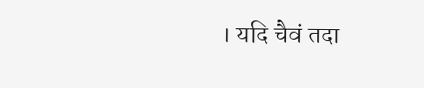। यदि चैवं तदा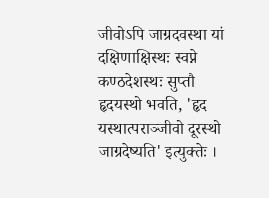जीवोऽपि जाग्रदवस्था यां दक्षिणाक्षिस्थः स्वप्ने कण्ठदेशस्थः सुप्तौ हृदयस्थो भवति, 'हृद यस्थात्पराञ्जीवो दूरस्थो जाग्रदेष्यति' इत्युक्तेः ।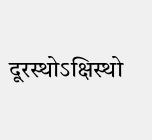दूरस्थोऽक्षिस्थो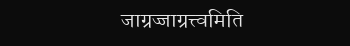जाग्रज्जाग्रत्त्वमिति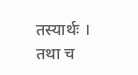तस्यार्थः । तथा च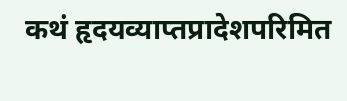कथं हृदयव्याप्तप्रादेशपरिमित